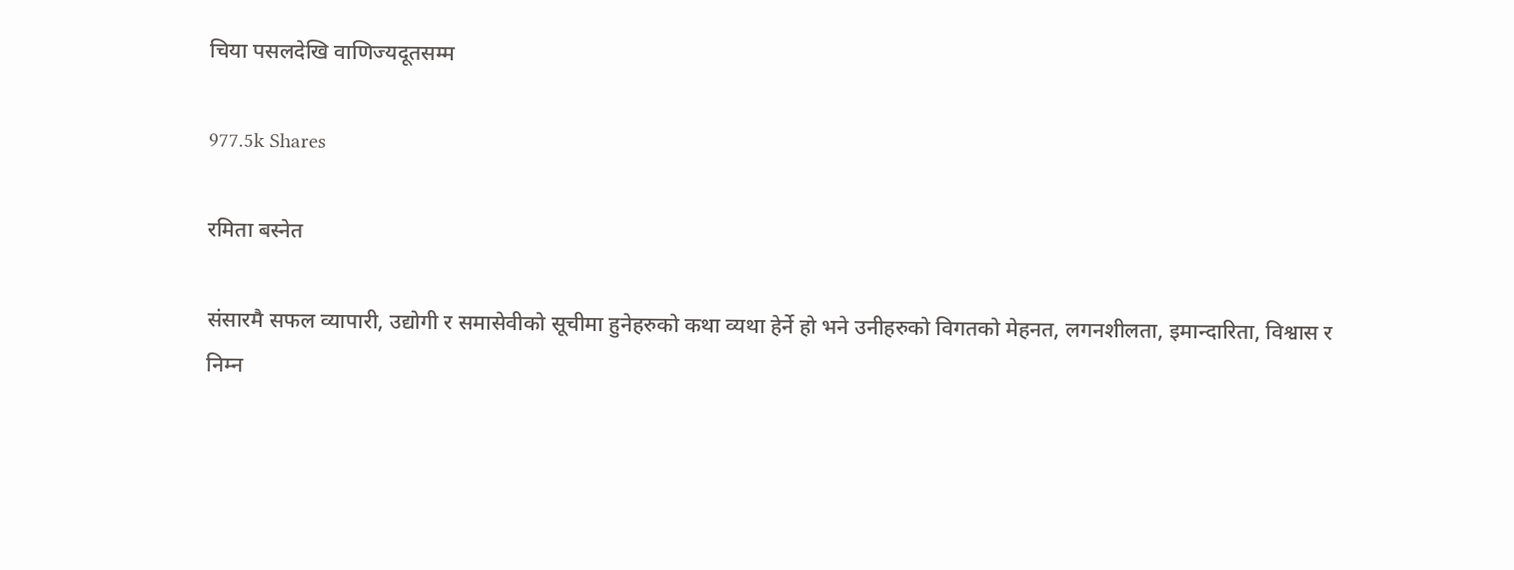चिया पसलदेखि वाणिज्यदूतसम्म

977.5k Shares

रमिता बस्नेत

संसारमै सफल व्यापारी, उद्योगी र समासेवीको सूचीमा हुनेहरुको कथा व्यथा हेर्ने हो भने उनीहरुको विगतको मेहनत, लगनशीलता, इमान्दारिता, विश्वास र निम्न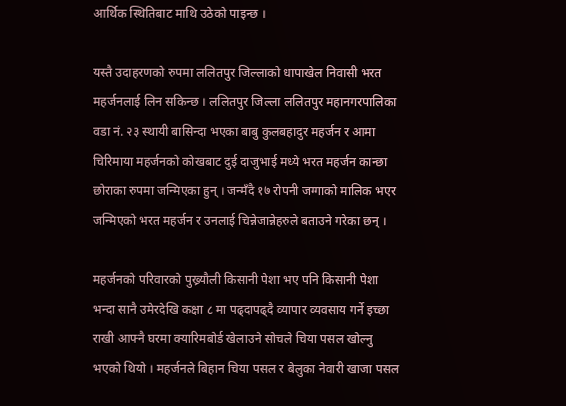आर्थिक स्थितिबाट माथि उठेको पाइन्छ ।

यस्तै उदाहरणको रुपमा ललितपुर जिल्लाको धापाखेल निवासी भरत महर्जनलाई लिन सकिन्छ । ललितपुर जिल्ला ललितपुर महानगरपालिका वडा नं. २३ स्थायी बासिन्दा भएका बाबु कुलबहादुर महर्जन र आमा चिरिमाया महर्जनको कोखबाट दुई दाजुभाई मध्ये भरत महर्जन कान्छा छोराका रुपमा जन्मिएका हुन् । जन्मँदै १७ रोपनी जग्गाको मालिक भएर जन्मिएको भरत महर्जन र उनलाई चिन्नेजान्नेहरुले बताउने गरेका छन् ।

महर्जनको परिवारको पुख्र्यौली किसानी पेशा भए पनि किसानी पेशा भन्दा सानै उमेरदेखि कक्षा ८ मा पढ्दापढ्दै व्यापार व्यवसाय गर्ने इच्छा राखी आफ्नै घरमा क्यारिमबोर्ड खेलाउने सोचले चिया पसल खोल्नु भएको थियो । महर्जनले बिहान चिया पसल र बेलुका नेवारी खाजा पसल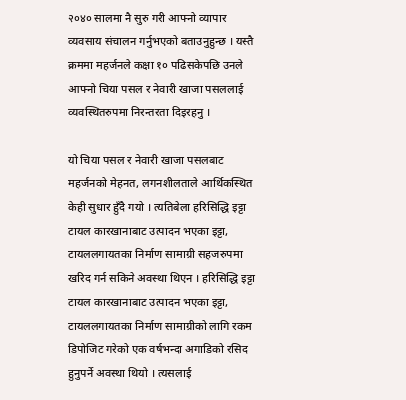२०४० सालमा नै सुरु गरी आफ्नो व्यापार व्यवसाय संचालन गर्नुभएको बताउनुहुन्छ । यस्तै क्रममा महर्जनले कक्षा १० पढिसकेपछि उनले आफ्नो चिया पसल र नेवारी खाजा पसललाई व्यवस्थितरुपमा निरन्तरता दिइरहनु ।

यो चिया पसल र नेवारी खाजा पसलबाट महर्जनको मेहनत, लगनशीलताले आर्थिकस्थित केही सुधार हुँदै गयो । त्यतिबेला हरिसिद्धि इट्टा टायल कारखानाबाट उत्पादन भएका इट्टा, टायललगायतका निर्माण सामाग्री सहजरुपमा खरिद गर्न सकिने अवस्था थिएन । हरिसिद्धि इट्टा टायल कारखानाबाट उत्पादन भएका इट्टा, टायललगायतका निर्माण सामाग्रीको लागि रकम डिपोजिट गरेको एक वर्षभन्दा अगाडिको रसिद हुनुपर्ने अवस्था थियो । त्यसलाई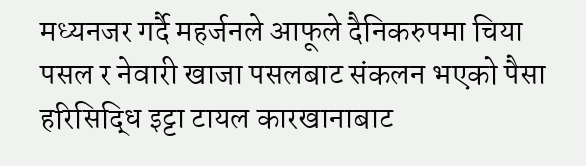मध्यनजर गर्दै महर्जनले आफूले दैनिकरुपमा चिया पसल र नेवारी खाजा पसलबाट संकलन भएको पैसा हरिसिद्धि इट्टा टायल कारखानाबाट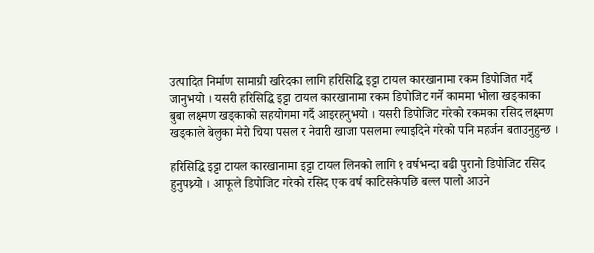उत्पादित निर्माण सामाग्री खरिदका लागि हरिसिद्धि इट्टा टायल कारखानामा रकम डिपोजित गर्दै जानुभयो । यसरी हरिसिद्धि इट्टा टायल कारखानामा रकम डिपोजिट गर्ने काममा भोला खड्काका बुबा लक्ष्मण खड्काको सहयोगमा गर्दै आइरहनुभयो । यसरी डिपोजिट गरेको रकमका रसिद लक्ष्मण खड्काले बेलुका मेरो चिया पसल र नेवारी खाजा पसलमा ल्याइदिने गरेको पनि महर्जन बताउनुहुन्छ ।

हरिसिद्धि इट्टा टायल कारखानामा इट्टा टायल लिनको लागि १ वर्षभन्दा बढी पुरानो डिपोजिट रसिद हुनुपथ्र्यो । आफूले डिपोजिट गरेको रसिद एक वर्ष काटिसकेपछि बल्ल पालो आउने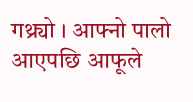गथ्र्यो । आफ्नो पालो आएपछि आफूले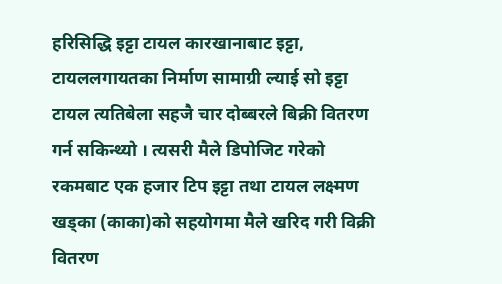हरिसिद्धि इट्टा टायल कारखानाबाट इट्टा, टायललगायतका निर्माण सामाग्री ल्याई सो इट्टा टायल त्यतिबेला सहजै चार दोब्बरले बिक्री वितरण गर्न सकिन्थ्यो । त्यसरी मैले डिपोजिट गरेको रकमबाट एक हजार टिप इट्टा तथा टायल लक्ष्मण खड्का (काका)को सहयोगमा मैले खरिद गरी विक्री वितरण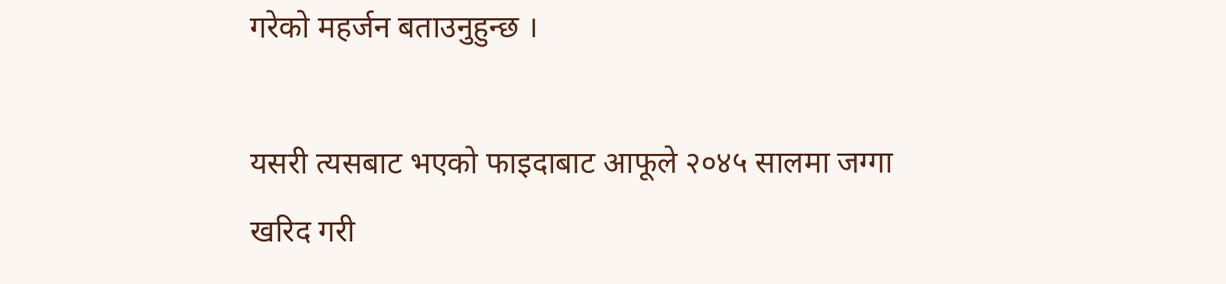गरेको महर्जन बताउनुहुन्छ ।

यसरी त्यसबाट भएको फाइदाबाट आफूले २०४५ सालमा जग्गा खरिद गरी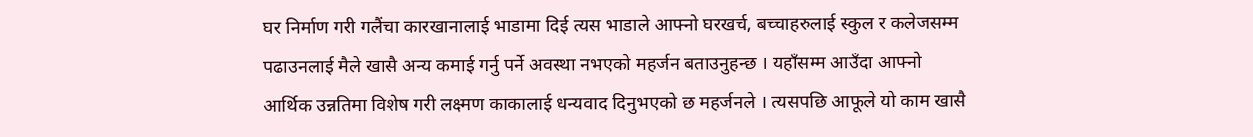घर निर्माण गरी गलैंचा कारखानालाई भाडामा दिई त्यस भाडाले आफ्नो घरखर्च, बच्चाहरुलाई स्कुल र कलेजसम्म पढाउनलाई मैले खासै अन्य कमाई गर्नु पर्ने अवस्था नभएको महर्जन बताउनुहन्छ । यहाँसम्म आउँदा आफ्नो आर्थिक उन्नतिमा विशेष गरी लक्ष्मण काकालाई धन्यवाद दिनुभएको छ महर्जनले । त्यसपछि आफूले यो काम खासै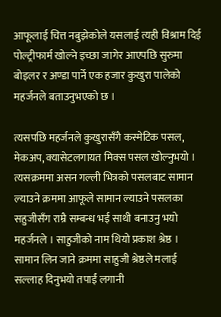आफूलाई चित्त नबुझेकोले यसलाई त्यही विश्राम दिई पोल्ट्रीफार्म खोल्ने इच्छा जागेर आएपछि सुरुमा बोइलर र अण्डा पार्ने एक हजार कुखुरा पालेको महर्जनले बताउनुभएको छ ।

त्यसपछि महर्जनले कुखुरासँगै कस्मेटिक पसल, मेकअप, क्यासेटलगायत मिक्स पसल खोल्नुभयो । त्यसक्रममा असन गल्ली भित्रको पसलबाट सामान ल्याउने क्रममा आफूले सामान ल्याउने पसलका सहुजीसँग राम्रै सम्बन्ध भई साथी बनाउनु भयो महर्जनले । साहुजीको नाम थियो प्रकाश श्रेष्ठ । सामान लिन जाने क्रममा साहुजी श्रेष्ठले मलाई सल्लाह दिनुभयो तपाईं लगानी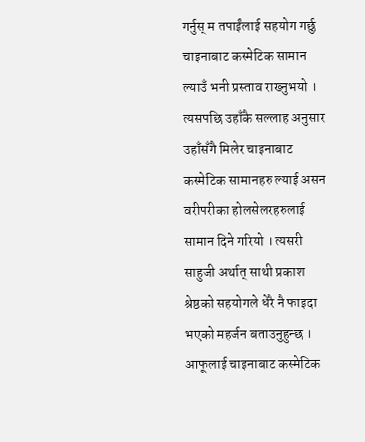गर्नुस् म तपाईंलाई सहयोग गर्छु चाइनाबाट कस्मेटिक सामान ल्याउँ भनी प्रस्ताव राख्नुभयो ।  त्यसपछि उहाँकै सल्लाह अनुसार उहाँसँगै मिलेर चाइनाबाट कस्मेटिक सामानहरु ल्याई असन वरीपरीका होलसेलरहरुलाई सामान दिने गरियो । त्यसरी साहुजी अर्थात् साथी प्रकाश श्रेष्ठको सहयोगले धेरै नै फाइदा भएको महर्जन बताउनुहुन्छ । आफूलाई चाइनाबाट कस्मेटिक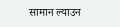सामान ल्याउन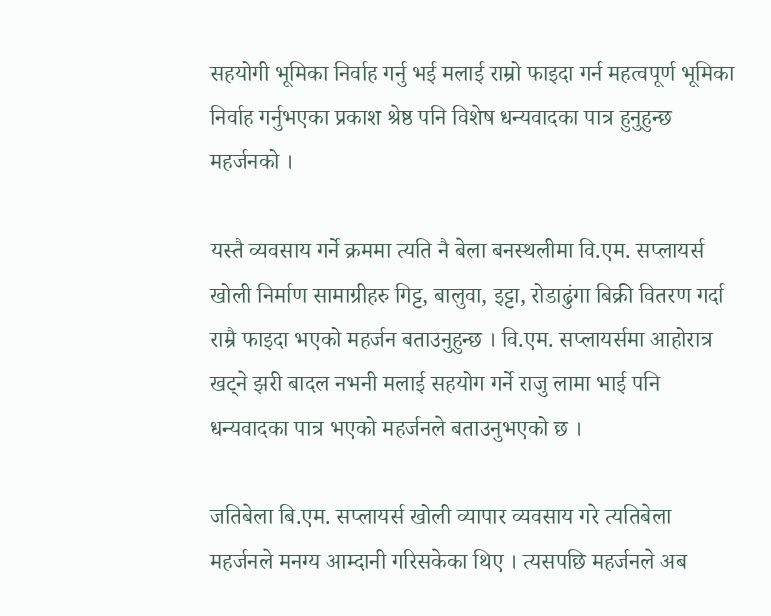सहयोगी भूमिका निर्वाह गर्नु भई मलाई राम्रो फाइदा गर्न महत्वपूर्ण भूमिका निर्वाह गर्नुभएका प्रकाश श्रेष्ठ पनि विशेष धन्यवादका पात्र हुनुहुन्छ महर्जनको ।

यस्तै व्यवसाय गर्ने क्रममा त्यति नै बेला बनस्थलीमा वि.एम. सप्लायर्स खोली निर्माण सामाग्रीहरु गिट्ट, बालुवा, इट्टा, रोडाढुंगा बिक्री वितरण गर्दा राम्रै फाइदा भएको महर्जन बताउनुहुन्छ । वि.एम. सप्लायर्समा आहोरात्र खट्ने झरी बादल नभनी मलाई सहयोग गर्ने राजु लामा भाई पनि धन्यवादका पात्र भएको महर्जनले बताउनुभएको छ ।

जतिबेला बि.एम. सप्लायर्स खोली व्यापार व्यवसाय गरे त्यतिबेला महर्जनले मनग्य आम्दानी गरिसकेका थिए । त्यसपछि महर्जनले अब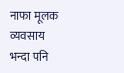नाफा मूलक व्यवसाय भन्दा पनि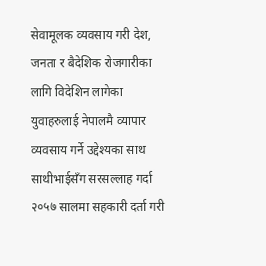सेवामूलक व्यवसाय गरी देश, जनता र बैदेशिक रोजगारीका लागि विदेशिन लागेका युवाहरुलाई नेपालमै व्यापार व्यवसाय गर्ने उद्देश्यका साथ साथीभाईसँग सरसल्लाह गर्दा २०५७ सालमा सहकारी दर्ता गरी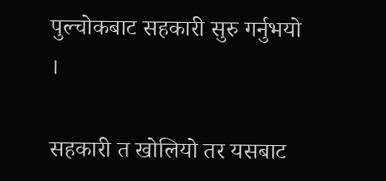पुल्चोकबाट सहकारी सुरु गर्नुभयो ।

सहकारी त खोलियो तर यसबाट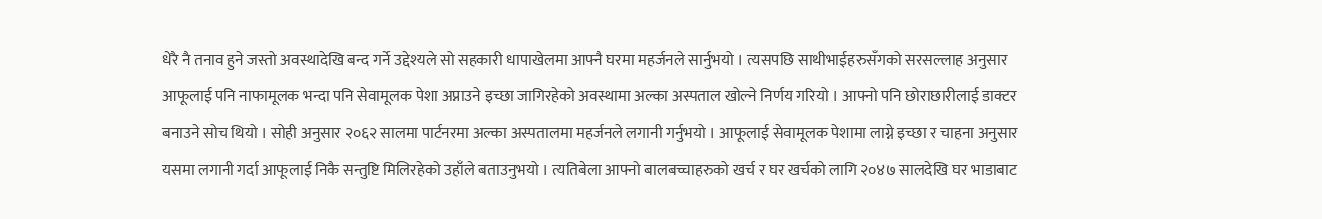धेरै नै तनाव हुने जस्तो अवस्थादेखि बन्द गर्ने उद्देश्यले सो सहकारी धापाखेलमा आफ्नै घरमा महर्जनले सार्नुभयो । त्यसपछि साथीभाईहरुसँगको सरसल्लाह अनुसार आफूलाई पनि नाफामूलक भन्दा पनि सेवामूलक पेशा अप्नाउने इच्छा जागिरहेको अवस्थामा अल्का अस्पताल खोल्ने निर्णय गरियो । आफ्नो पनि छोराछारीलाई डाक्टर बनाउने सोच थियो । सोही अनुसार २०६२ सालमा पार्टनरमा अल्का अस्पतालमा महर्जनले लगानी गर्नुभयो । आफूलाई सेवामूलक पेशामा लाग्ने इच्छा र चाहना अनुसार यसमा लगानी गर्दा आफूलाई निकै सन्तुष्टि मिलिरहेको उहाँले बताउनुभयो । त्यतिबेला आफ्नो बालबच्चाहरुको खर्च र घर खर्चको लागि २०४७ सालदेखि घर भाडाबाट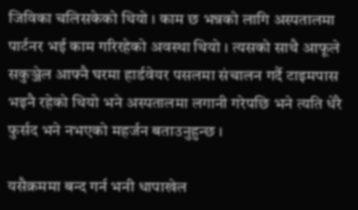जिविका चलिसकेको थियो । काम छ भन्नको लागि अस्पतालमा पार्टनर भई काम गरिरहेको अवस्था थियो । त्यसको साथै आफूले सकुञ्जेल आफ्नै घरमा हार्डवेयर पसलमा संचालन गर्दै टाइमपास भइनै रहेको थियो भने अस्पतालमा लगानी गरेपछि भने त्यति धेरै फुर्सद भने नभएको महर्जन बताउनुहुन्छ ।

यसैक्रममा बन्द गर्न भनी धापाखेल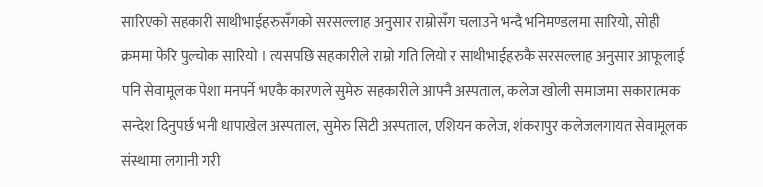सारिएको सहकारी साथीभाईहरुसँगको सरसल्लाह अनुसार राम्रोसँग चलाउने भन्दै भनिमण्डलमा सारियो, सोही क्रममा फेरि पुल्चोक सारियो । त्यसपछि सहकारीले राम्रो गति लियो र साथीभाईहरुकै सरसल्लाह अनुसार आफूलाई पनि सेवामूलक पेशा मनपर्ने भएकै कारणले सुमेरु सहकारीले आफ्नै अस्पताल, कलेज खोली समाजमा सकारात्मक सन्देश दिनुपर्छ भनी धापाखेल अस्पताल, सुमेरु सिटी अस्पताल, एशियन कलेज, शंकरापुर कलेजलगायत सेवामूलक संस्थामा लगानी गरी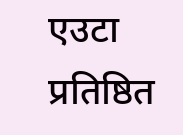एउटा प्रतिष्ठित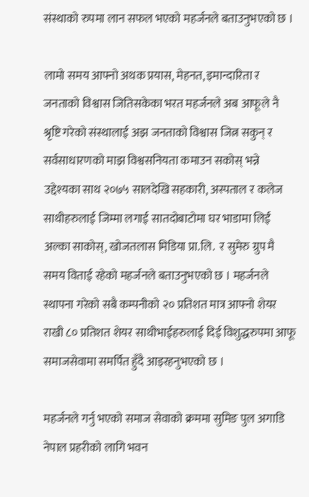संस्थाको रुपमा लान सफल भएको महर्जनले बताउनुभएको छ ।

लामो समय आफ्नो अथक प्रयास, मेहनत, इमान्दारिता र जनताको विश्वास जितिसकेका भरत महर्जनले अब आफूले नै श्रृष्टि गरेको संस्थालाई अझ जनताको विश्वास जित्न सकुन् र सर्वसाधारणको माझ विश्वसनियता कमाउन सकोस् भन्ने उद्देश्यका साथ २०७५ सालदेखि सहकारी, अस्पताल र कलेज साथीहरुलाई जिम्मा लगाई सातदोबाटोमा घर भाडामा लिईं अल्का साकोस्, खोजतलास मिडिया प्रा.लि.  र सुमेरु ग्रुप मै समय विताई रहेको महर्जनले बताउनुभएको छ । महर्जनले स्थापना गरेको सबै कम्पनीको २० प्रतिशत मात्र आफ्नो शेयर राखी ८० प्रतिशत शेयर साथीभाईहरुलाई दिई विशुद्धरुपमा आफू समाजसेवामा समर्पित हुँदै आइरहनुभएको छ ।

महर्जनले गर्नु भएको समाज सेवाको क्रममा सुमिङ पुल अगाडि नेपाल प्रहरीको लागि भवन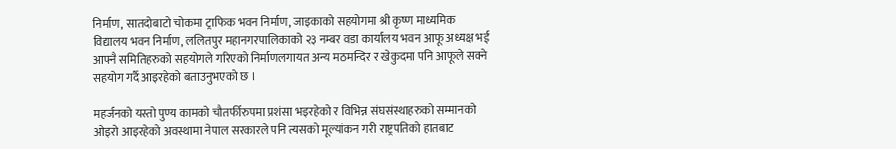निर्माण, सातदोबाटो चोकमा ट्राफिक भवन निर्माण, जाइकाको सहयोगमा श्री कृष्ण माध्यमिक विद्यालय भवन निर्माण, ललितपुर महानगरपालिकाको २३ नम्बर वडा कार्यालय भवन आफू अध्यक्ष भई आफ्नै समितिहरुको सहयोगले गरिएको निर्माणलगायत अन्य मठमन्दिर र खेकुदमा पनि आफूले सक्ने सहयोग गर्दै आइरहेको बताउनुभएको छ ।

महर्जनको यस्तो पुण्य कामको चौतर्फीरुपमा प्रशंसा भइरहेको र विभिन्न संघसंस्थाहरुको सम्मानको ओइरो आइरहेको अवस्थामा नेपाल सरकारले पनि त्यसको मूल्यांकन गरी राष्ट्रपतिको हातबाट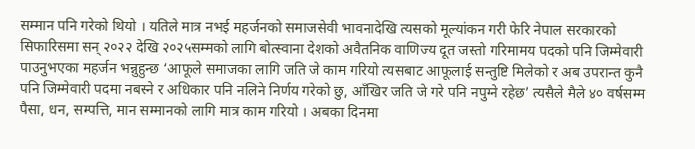सम्मान पनि गरेको थियो । यतिले मात्र नभई महर्जनको समाजसेवी भावनादेखि त्यसको मूल्यांकन गरी फेरि नेपाल सरकारको सिफारिसमा सन् २०२२ देखि २०२५सम्मको लागि बोत्स्वाना देशको अवैतनिक वाणिज्य दूत जस्तो गरिमामय पदको पनि जिम्मेवारी पाउनुभएका महर्जन भन्नुहुन्छ ‘आफूले समाजका लागि जति जे काम गरियो त्यसबाट आफूलाई सन्तुष्टि मिलेको र अब उपरान्त कुनै पनि जिम्मेवारी पदमा नबस्ने र अधिकार पनि नलिने निर्णय गरेको छु, आँखिर जति जे गरे पनि नपुग्ने रहेछ’ त्यसैले मैले ४० वर्षसम्म पैसा, धन, सम्पत्ति, मान सम्मानको लागि मात्र काम गरियो । अबका दिनमा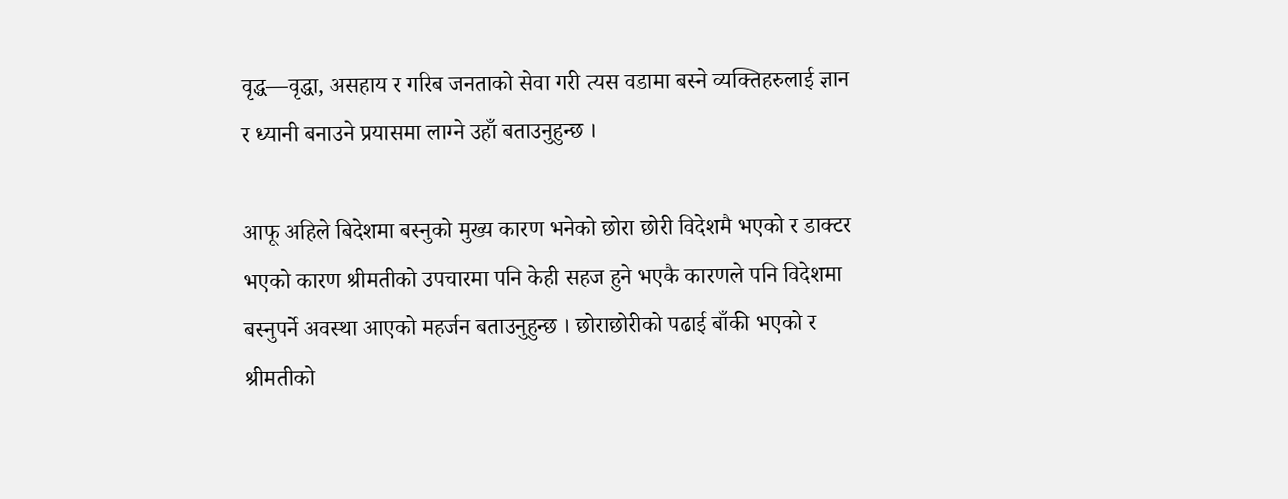वृद्ध—वृद्धा, असहाय र गरिब जनताको सेवा गरी त्यस वडामा बस्ने व्यक्तिहरुलाई ज्ञान र ध्यानी बनाउने प्रयासमा लाग्ने उहाँ बताउनुहुन्छ ।

आफू अहिले बिदेशमा बस्नुको मुख्य कारण भनेको छोरा छोरी विदेशमै भएको र डाक्टर भएको कारण श्रीमतीको उपचारमा पनि केही सहज हुने भएकै कारणले पनि विदेशमा बस्नुपर्ने अवस्था आएको महर्जन बताउनुहुन्छ । छोराछोरीको पढाई बाँकी भएको र श्रीमतीको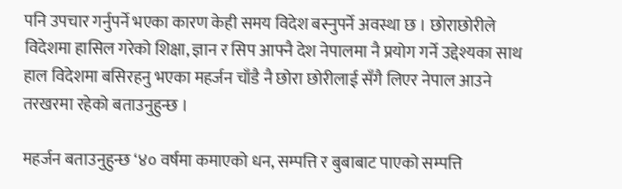पनि उपचार गर्नुपर्ने भएका कारण केही समय विदेश बस्नुपर्ने अवस्था छ । छोराछोरीले विदेशमा हासिल गरेको शिक्षा, ज्ञान र सिप आफ्नै देश नेपालमा नै प्रयोग गर्ने उद्देश्यका साथ हाल विदेशमा बसिरहनु भएका महर्जन चाँडै नै छोरा छोरीलाई सँगै लिएर नेपाल आउने तरखरमा रहेको बताउनुहुन्छ ।

महर्जन बताउनुहुन्छ ‘४० वर्षमा कमाएको धन, सम्पत्ति र बुबाबाट पाएको सम्पत्ति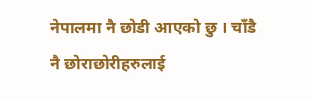नेपालमा नै छोडी आएको छु । चाँडै नै छोराछोरीहरुलाई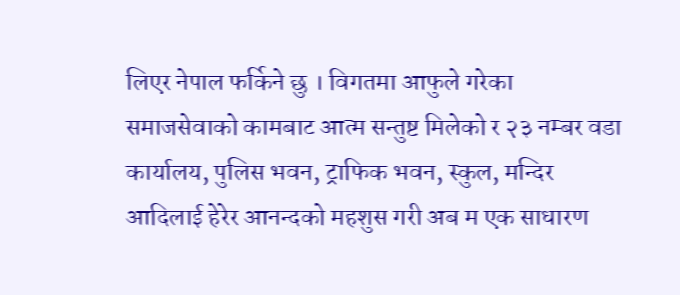लिएर नेपाल फर्किने छु । विगतमा आफुले गरेका समाजसेवाको कामबाट आत्म सन्तुष्ट मिलेको र २३ नम्बर वडा कार्यालय, पुलिस भवन, ट्राफिक भवन, स्कुल, मन्दिर आदिलाई हेरेर आनन्दको महशुस गरी अब म एक साधारण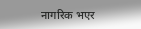नागरिक भएर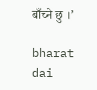बाँच्ने छु ।’

bharat dai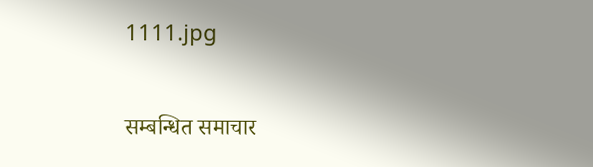1111.jpg

सम्बन्धित समाचार